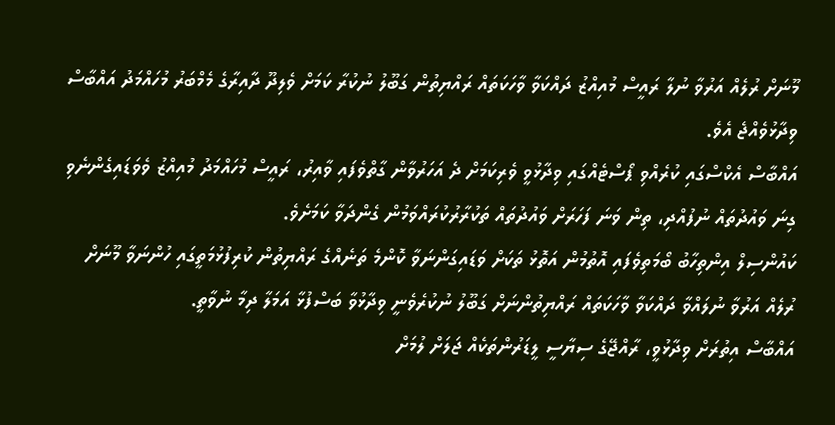މޫނަށް ރުލެއް އަރުވާ ނުލާ ރައީސް މުއިއްޒު ދައްކަވާ ވާހަކަތައް ރައްޔިތުން ގަބޫލު ނުކުރާ ކަމަށް ވެލިދޫ ދާއިރާގެ މެމްބަރު މުހައްމަދު އައްބާސް ވިދާޅުވެއްޖެ އެވެ.
އައްބާސް އެކްސްގައި ކުރެއްވި ޕޯސްޓެއްގައި ވިދާޅުވީ ވެރިކަމަށް ދެ އަހަރުވާން ގާތްވެފައި ވާއިރު، ރައީސް މުހައްމަދު މުއިއްޒު ވެވަޑައިގެންނެވި ގިނަ ވައުދުތައް ނުފުއްދި، ތިން ވަނަ ފަހަރަށް ވައުދުތައް ތަކުރާރުކުރައްވަމުން ގެންދަވާ ކަމަށެވެ.
ކައުންސިލް އިންތިހާބު ބޯމަތިވެފައި އޮތުމުން އަތޮޅު ތަކަށް ވަޑައިގަންނަވާ ކޮންމެ ތަނެއްގެ ރައްޔިތުން ކުރިފުޅުމަތީގައި ހުންނަވާ މޫނަށް ރުލެއް އަރުވާ ނުލައްވާ ދައްކަވާ ވާހަކަތައް ރައްޔިތުންނަށް ގަބޫލު ނުކުރެވެނީ ވިދާޅުވާ ބަސްފުޅާ އަމަލާ ދިމާ ނުވާތީ.
އައްބާސް އިތުރަށް ވިދާޅުވީ، ރާއްޖޭގެ ސިޔާސީ ލީޑަރުންތަކެއް ޖަލަށް ލުމަށް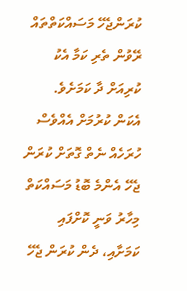ކުރަންޖެހޭ މަސައްކަތްތައް ރޭވުން ތެރި ކަމާ އެކު ކުރިއަށް ދާ ކަމަށެވެ.
އެކަން ކުރުމަށް އެއްވެސް ހުރަހެއް ނެތް ގޮތަށް ކުރަން ޖެހޭ އެންމެ ބޮޑު މަސައްކަތް މިހާރު ވަނީ ކޮށްފައި ކަމަށާއި، ދެން ކުރަން ޖެހޭ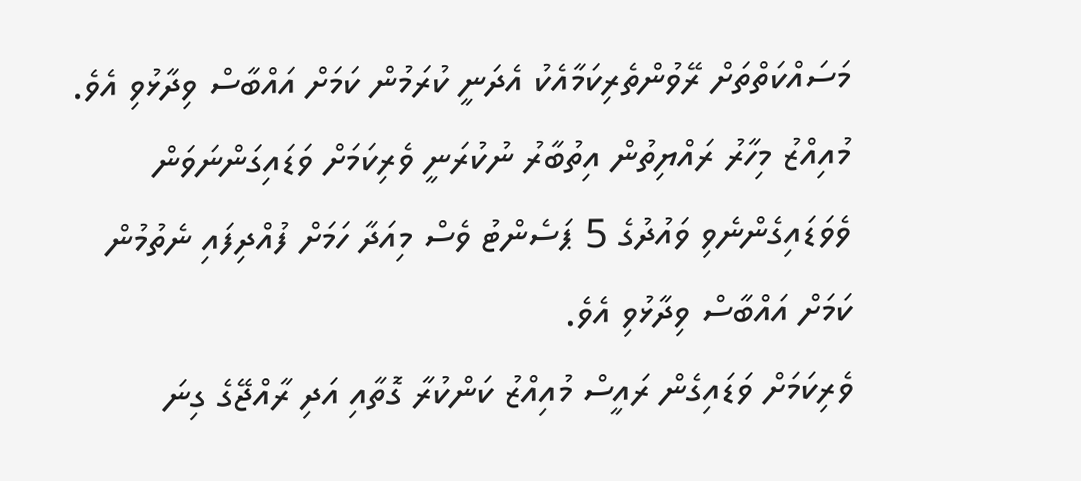މަސައްކަތްތަށް ރޭވުންތެރިކަމާއެކު އެދަނީ ކުރަމުން ކަމަށް އައްބާސް ވިދާޅުވި އެވެ.
މުއިއްޒު މިހާރު ރައްޔިތުން އިތުބާރު ނުކުރަނީ ވެރިކަމަށް ވަޑައިގަންނަވަން ވެވަޑައިގެންނެވި ވައުދުގެ 5 ޕަސެންޓު ވެސް މިއަދާ ހަމަށް ފުއްދިފައި ނެތުމުން ކަމަށް އައްބާސް ވިދާޅުވި އެވެ.
ވެރިކަމަށް ވަޑައިގެން ރައީސް މުއިއްޒު ކަންކުރާ ގޮތާއި އަދި ރާއްޖޭގެ ގިނަ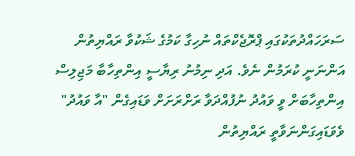ސަރަހައްދުތަކުގައި ޕްރޮޖެކްތައް ނުހިގާ ކަމުގެ ޝަކުވާ ރައްޔިތުން އަންނަނީ ކުރަމުން ނެވެ. އަދި ނިމުނު ރިޔާސީ އިންތިހާބާ މަޖިލިސް އިންތިހާބަށް ވީ ވައުދު ނުފުއްދަވާ ރަށްރަށަށް ވަޑައިގެން "އާ ވައުދު" ވެވަޑައިގަންނަވާތީ ރައްޔިތުން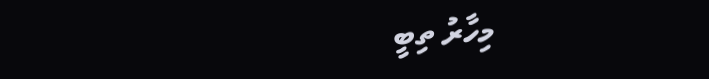މިހާރު ތިބީ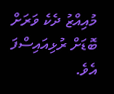މުއިއްޒު ދެކެ ވަރަށް ބޮޑަށް ރުޅިއައިސްފަ އެވެ.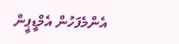އެންމެފަހުން އެމްޑީޕީން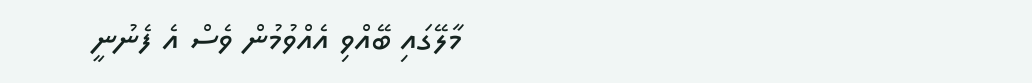މާލޭގައި ބޭއްވި އެއްވުމުން ވެސް އެ ފެނުނީ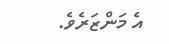އެ މަންޒަރެވެ.